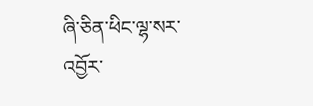ཞི་ཅིན་ཕིང་ལྷ་སར་འབྱོར་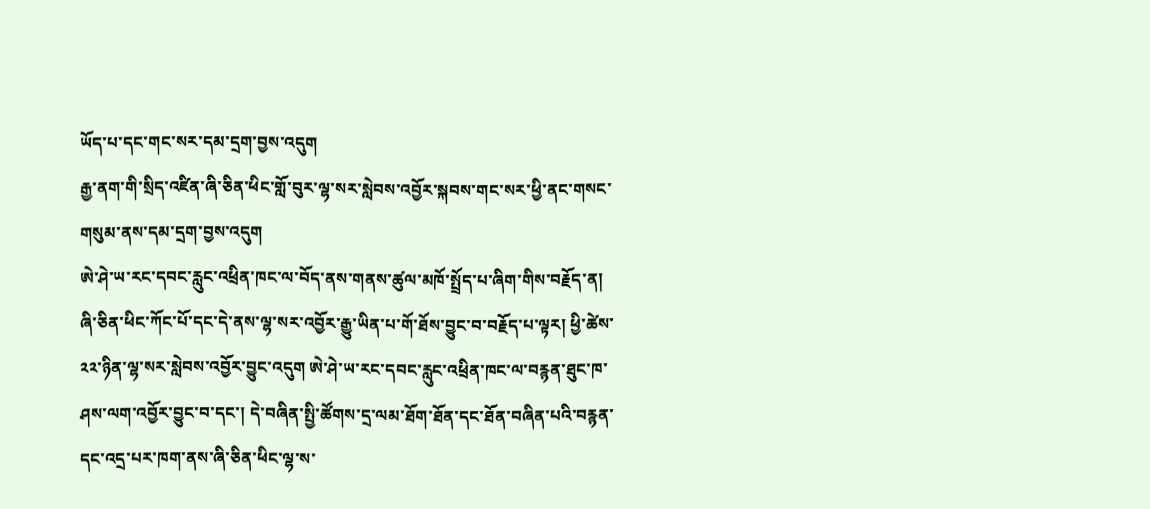ཡོད་པ་དང་གང་སར་དམ་དྲག་བྱས་འདུག
རྒྱ་ནག་གི་སྲིད་འཛིན་ཞི་ཅིན་ཕིང་གློ་བུར་ལྷ་སར་སླེབས་འབྱོར་སྐབས་གང་སར་ཕྱི་ནང་གསང་གསུམ་ནས་དམ་དྲག་བྱས་འདུག
ཨེ་ཤེ་ཡ་རང་དབང་རླུང་འཕྲིན་ཁང་ལ་བོད་ནས་གནས་ཚུལ་མཁོ་སྤྲོད་པ་ཞིག་གིས་བརྗོད་ན། ཞི་ཅིན་ཕིང་ཀོང་པོ་དང་དེ་ནས་ལྷ་སར་འབྱོར་རྒྱུ་ཡིན་པ་གོ་ཐོས་བྱུང་བ་བརྗོད་པ་ལྟར། ཕྱི་ཚེས་༢༢་ཉིན་ལྷ་སར་སླེབས་འབྱོར་བྱུང་འདུག ཨེ་ཤེ་ཡ་རང་དབང་རླུང་འཕྲིན་ཁང་ལ་བརྙན་ཐུང་ཁ་ཤས་ལག་འབྱོར་བྱུང་བ་དང་། དེ་བཞིན་སྤྱི་ཚོགས་དྲ་ལམ་ཐོག་ཐོན་དང་ཐོན་བཞིན་པའི་བརྙན་དང་འདྲ་པར་ཁག་ནས་ཞི་ཅིན་ཕིང་ལྷ་ས་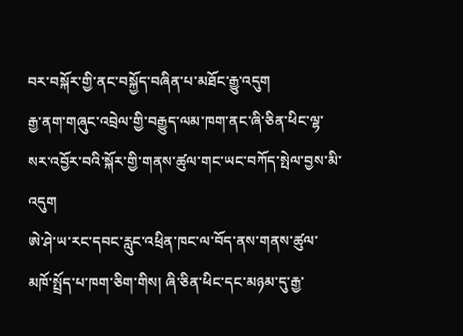བར་བསྐོར་གྱི་ནང་བསྐྱོད་བཞིན་པ་མཐོང་རྒྱུ་འདུག
རྒྱ་ནག་གཞུང་འབྲེལ་གྱི་བརྒྱུད་ལམ་ཁག་ནང་ཞི་ཅིན་ཕིང་ལྷ་སར་འབྱོར་བའི་སྐོར་གྱི་གནས་ཚུལ་གང་ཡང་བཀོད་སྤེལ་བྱས་མི་འདུག
ཨེ་ཤེ་ཡ་རང་དབང་རླུང་འཕྲིན་ཁང་ལ་བོད་ནས་གནས་ཚུལ་མཁོ་སྤྲོད་པ་ཁག་ཅིག་གིས། ཞི་ཅིན་ཕིང་དང་མཉམ་དུ་རྒྱ་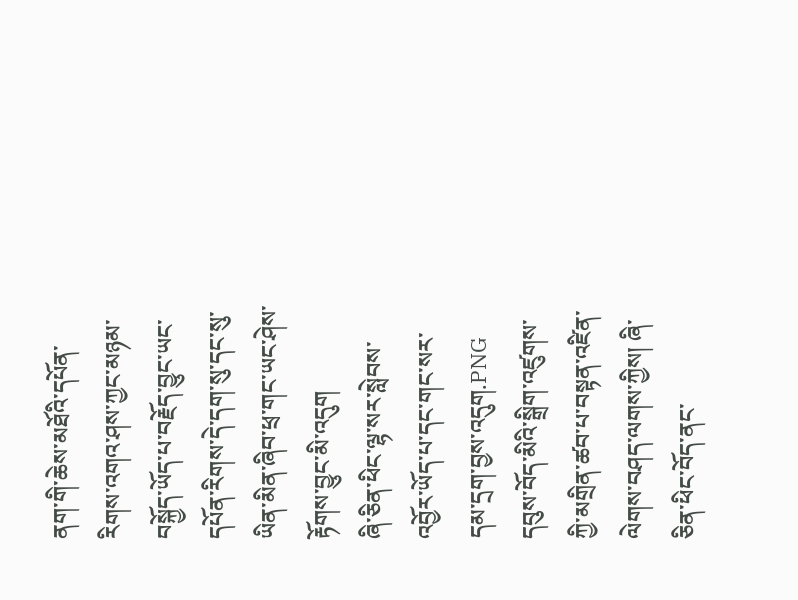ནག་གི་ཆེས་མཐོའི་དཔོན་རིགས་འགའ་ཤས་ཀྱང་མཉམ་བསྐྱོད་ཡོད་པ་བརྗོད་བྱུང་ཡང་དཔོན་རིགས་དེ་དག་སུ་དང་སུ་ཡིན་མིན་ཞིབ་ཕྲ་གང་ཡང་ཤེས་རྟོགས་བྱུང་མི་འདུག
ཞི་ཅིན་ཕིང་ལྷ་སར་སླེབས་འབྱོར་ཡོད་པ་དང་གང་སར་དམ་དྲག་བྱས་འདུག.PNG
དབུས་བོད་མིའི་སྒྲིག་འཛུགས་ཀྱི་མགྲིན་ཚབ་པ་བསྟན་འཛིན་ལེགས་བཤད་ལགས་ཀྱིས། ཞི་ཅིན་ཕིང་བོད་ནང་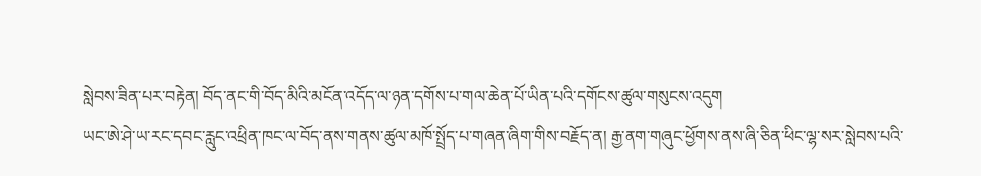སླེབས་ཟིན་པར་བརྟེན། བོད་ནང་གི་བོད་མིའི་མངོན་འདོད་ལ་ཉན་དགོས་པ་གལ་ཆེན་པོ་ཡིན་པའི་དགོངས་ཚུལ་གསུངས་འདུག
ཡང་ཨེ་ཤེ་ཡ་རང་དབང་རླུང་འཕྲིན་ཁང་ལ་བོད་ནས་གནས་ཚུལ་མཁོ་སྤྲོད་པ་གཞན་ཞིག་གིས་བརྗོད་ན། རྒྱ་ནག་གཞུང་ཕྱོགས་ནས་ཞི་ཅིན་ཕིང་ལྷ་སར་སླེབས་པའི་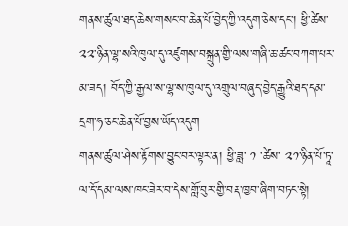གནས་ཚུལ་ཐད་ཆེས་གསང་བ་ཆེན་པོ་བྱེད་ཀྱི་འདུག་ཅེས་དང་། ཕྱི་ཚེས་༢༢་ཉིན་ལྷ་སའི་ཁུལ་དུ་འཛུགས་བསྐྲུན་གྱི་ལས་གཞི་ཆ་ཚང་བཀག་པར་མ་ཟད། བོད་ཀྱི་རྒྱལ་ས་ལྷ་ས་ཁུལ་དུ་འགྲུལ་བཞུད་བྱེད་རྒྱུའི་ཐད་དམ་དྲག་ཧ་ཅང་ཆེན་པོ་བྱས་ཡོད་འདུག
གནས་ཚུལ་ཤེས་རྟོགས་བྱུང་བར་ལྟར་ན། ཕྱི་ཟླ་ ༡ ་ཚེས་ ༢༡་ཉིན་པོ་ཏཱ་ལ་དོ་དམ་ལས་ཁང་ཟེར་བ་དེས་གློ་བུར་གྱི་བརྡ་ཁྱབ་ཞིག་བཏང་སྟེ།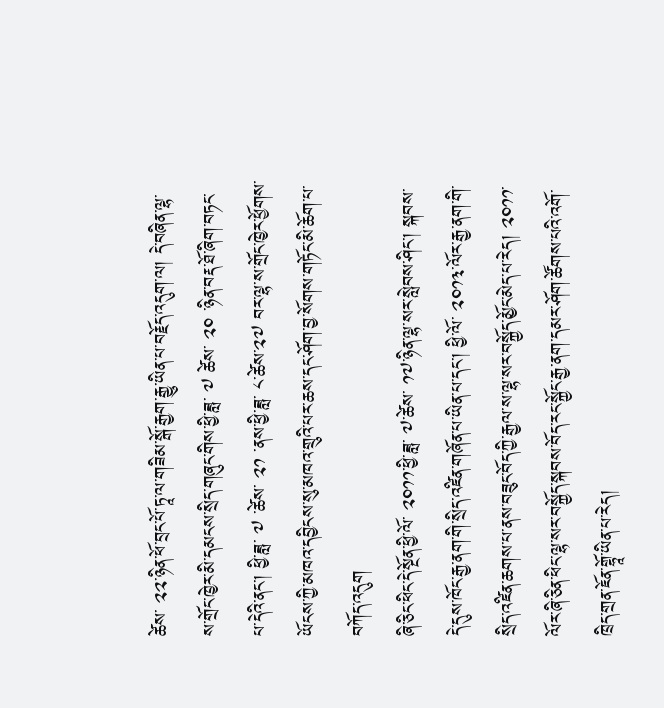ཚེས་ ༢༢་ཉིན་ཕོ་བྲང་པོ་ཏཱ་ལ་གཟིམ་སྒོ་རྒྱག་རྒྱུ་ཡིན་པ་བརྗོད་འདུག་ལ། དེ་བཞིན་ལྷ་ས་གྲོང་ཁྱེར་མི་དམངས་སྲིད་གཞུང་གིས་ཕྱི་ཟླ་ ༧ ཚེས་ ༢༠ ་ཉིན་བརྡ་ཐོ་ཞིག་བཏང་པ་དེའི་ནང་། ཕྱི་ཟླ་ ༧ ་ཚེས་ ༢༡ ་ནས་ཕྱི་ཟླ་ ༨་ཚེས་༢༧ བར་ལྷ་ས་གྲོང་ཁྱེར་ཕྱོགས་ཡོངས་ཀྱི་མཁའ་དབྱིངས་སུ་མཁའ་གྲུའི་པར་ཆས་དང་ཤོག་བྱ་སོགས་གཏོང་མི་ཆོག་པ་བཀོད་འདུག
ཞི་ཅིང་ཕིང་དེ་སྔོན་ཕྱི་ལོ་ ༢༠༡༡་ཕྱི་ཟླ་ ༧་ཚེས་ ༡༧་ཉིན་ལྷ་སར་སླེབས་ཤིང་། སྐབས་དེ་དུས་ཁོང་རྒྱ་ནག་གི་སྲིད་འཛིན་གཞོན་པ་ཡིན་པ་དང་། ཕྱི་ལོ་ ༢༠༡༣་ལོར་རྒྱ་ནག་གི་སྲིད་འཛིན་ཆགས་པ་ནས་བཟུང་བོད་ཀྱི་རྒྱལ་ས་ལྷ་སར་བསྐྱོད་མྱོང་མེད་པ་རེད། ༢༠༡༡་ལོར་ཞི་ཅིན་ཕིང་ལྷ་སར་བསྐྱོད་སྐབས་བོད་རང་སྐྱོང་རྒྱ་ནག་དམར་ཤོག་ཚོགས་པའི་འགོ་ཁྲིད་གྲན་ཇོན་གྷཱོ་ཡིན་པ་རེད།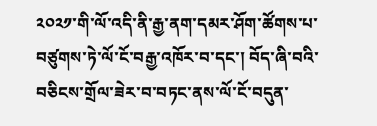༢༠༢༡་གི་ལོ་འདི་ནི་རྒྱ་ནག་དམར་ཤོག་ཚོགས་པ་བཙུགས་ཏེ་ལོ་ངོ་བརྒྱ་འཁོར་བ་དང་། བོད་ཞི་བའི་བཅིངས་གྲོལ་ཟེར་བ་བཏང་ནས་ལོ་ངོ་བདུན་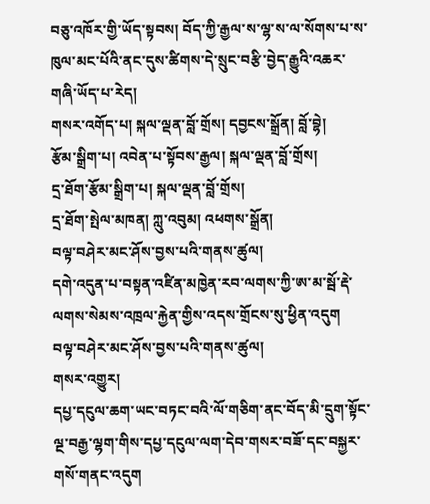བཅུ་འཁོར་གྱི་ཡོད་སྟབས། བོད་ཀྱི་རྒྱལ་ས་ལྷ་ས་ལ་སོགས་པ་ས་ཁུལ་མང་པོའི་ནང་དུས་ཚིགས་དེ་སྲུང་བརྩི་བྱེད་རྒྱུའི་འཆར་གཞི་ཡོད་པ་རེད།
གསར་འགོད་པ། སྐལ་ལྡན་བློ་གྲོས། དབྱངས་སྒྲོན། བློ་བྷེ།
རྩོམ་སྒྲིག་པ། འབེན་པ་སྟོབས་རྒྱལ། སྐལ་ལྡན་བློ་གྲོས།
དྲ་ཐོག་རྩོམ་སྒྲིག་པ། སྐལ་ལྡན་བློ་གྲོས།
དྲ་ཐོག་སྤེལ་མཁན། ཀླུ་འབུམ། འཕགས་སྒྲོན།
བལྟ་བཤེར་མང་ཤོས་བྱས་པའི་གནས་ཚུལ།
དགེ་འདུན་པ་བསྟན་འཛིན་མཁྱེན་རབ་ལགས་ཀྱི་ཨ་མ་སྦོ་རྡེ་ལགས་སེམས་འཁྲལ་རྐྱེན་གྱིས་འདས་གྲོངས་སུ་ཕྱིན་འདུག
བལྟ་བཤེར་མང་ཤོས་བྱས་པའི་གནས་ཚུལ།
གསར་འགྱུར།
དཔྱ་དངུལ་ཆག་ཡང་བཏང་བའི་ལོ་གཅིག་ནང་བོད་མི་དྲུག་སྟོང་ལྔ་བརྒྱ་ལྷག་གིས་དཔྱ་དངུལ་ལག་དེབ་གསར་བཟོ་དང་བསྐྱར་གསོ་གནང་འདུག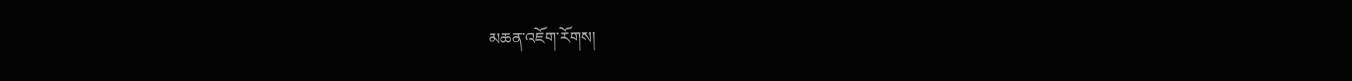མཆན་འཇོག་རོགས།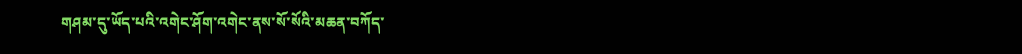གཤམ་དུ་ཡོད་པའི་འགེང་ཤོག་འགེང་ནས་སོ་སོའི་མཆན་བཀོད་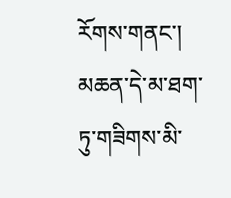རོགས་གནང་། མཆན་དེ་མ་ཐག་ཏུ་གཟིགས་མི་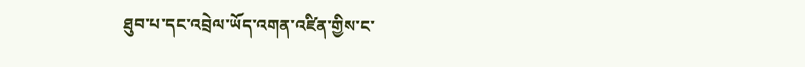ཐུབ་པ་དང་འབྲེལ་ཡོད་འགན་འཛིན་གྱིས་ང་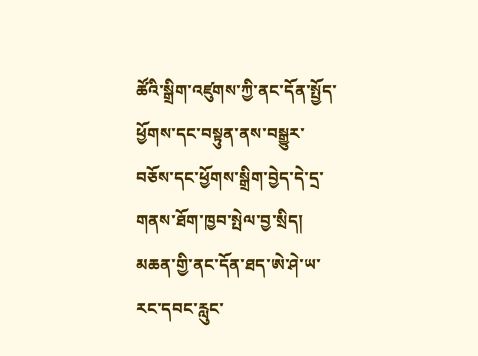ཚོའི་སྒྲིག་འཛུགས་ཀྱི་ནང་དོན་སྤྱོད་ཕྱོགས་དང་བསྟུན་ནས་བསྒྱུར་བཅོས་དང་ཕྱོགས་སྒྲིག་བྱེད་དེ་དྲ་གནས་ཐོག་ཁྱབ་སྤེལ་བྱ་སྲིད། མཆན་གྱི་ནང་དོན་ཐད་ཨེ་ཤེ་ཡ་རང་དབང་རླུང་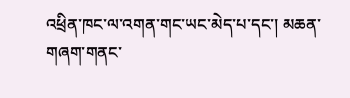འཕྲིན་ཁང་ལ་འགན་གང་ཡང་མེད་པ་དང་། མཆན་གཞག་གནང་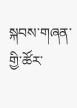སྐབས་གཞན་གྱི་ཚོར་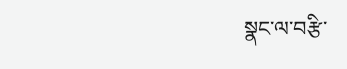སྣང་ལ་བརྩི་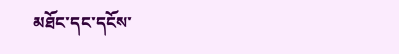མཐོང་དང་དངོས་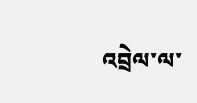འབྲེལ་ལ་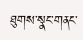ཐུགས་སྣང་གནང་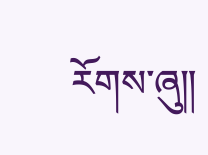རོགས་ཞུ༎